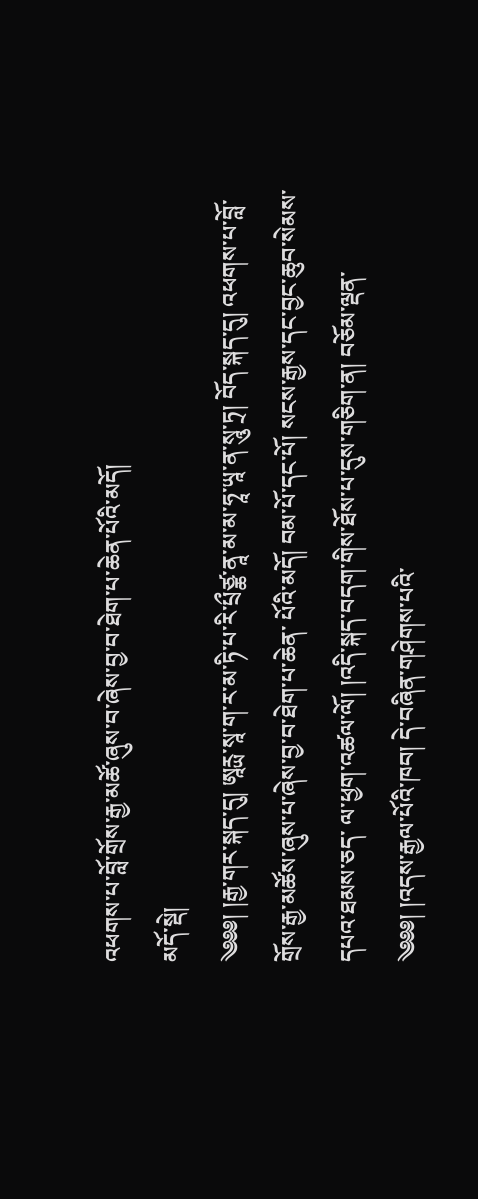འཕགས་པ་བློ་གྲོས་རྒྱ་མཚོ་ཞུས་བ་ཞེས་བྱ་བ་ཐེག་པ་ཆེན་པོའི་མདོ།
མདོ་སྡེ།
༄༅༅། །རྒྱ་གར་སྐད་དུ། ཨཱཪྻ་སཱ་ག་ར་མ་ཏི་པ་རི་པྲྀཙྪ་ནཱ་མ་མ་ཧཱ་ཡཱ་ན་སཱུ་ཏྲ། བོད་སྐད་དུ། འཕགས་པ་བློ་གྲོས་རྒྱ་མཚོས་ཞུས་པ་ཞེས་བྱ་བ་ཐེག་པ་ཆེན་ པོའི་མདོ། བམ་པོ་དང་པོ། སངས་རྒྱས་དང་བྱང་ཆུབ་སེམས་དཔའ་ཐམས་ཅད་ ལ་ཕྱག་འཚལ་ལོ། །འདི་སྐད་བདག་གིས་ཐོས་པ་དུས་གཅིག་ན། བཅོམ་ལྡན་ ༄༅༅། །འདས་རྒྱལ་པོའི་ཁབ། དེ་བཞིན་གཤེགས་པའི་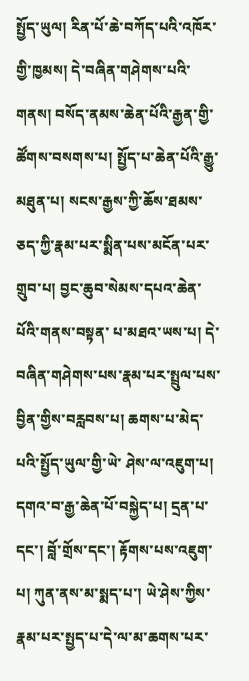སྤྱོད་ཡུལ། རིན་པོ་ཆེ་བཀོད་པའི་འཁོར་གྱི་ཁྱམས། དེ་བཞིན་གཤེགས་པའི་གནས། བསོད་ནམས་ཆེན་པོའི་རྒྱན་གྱི་ཚོགས་བསགས་པ། སྤྱོད་པ་ཆེན་པོའི་རྒྱུ་མཐུན་པ། སངས་རྒྱས་ཀྱི་ཆོས་ཐམས་ཅད་ཀྱི་རྣམ་པར་སྨིན་པས་མངོན་པར་གྲུབ་པ། བྱང་ཆུབ་སེམས་དཔའ་ཆེན་པོའི་གནས་བསྟན་ པ་མཐའ་ཡས་པ། དེ་བཞིན་གཤེགས་པས་རྣམ་པར་སྤྲུལ་པས་བྱིན་གྱིས་བརླབས་པ། ཆགས་པ་མེད་པའི་སྤྱོད་ཡུལ་གྱི་ཡེ་ ཤེས་ལ་འཇུག་པ། དགའ་བ་རྒྱ་ཆེན་པོ་བསྐྱེད་པ། དྲན་པ་དང་། བློ་གྲོས་དང་། རྟོགས་པས་འཇུག་པ། ཀུན་ནས་མ་སྨད་པ་། ཡེ་ཤེས་ཀྱིས་རྣམ་པར་སྤྱད་པ་དེ་ལ་མ་ཆགས་པར་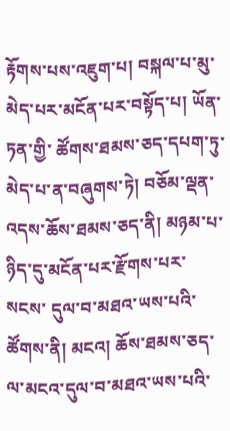རྟོགས་པས་འཇུག་པ། བསྐལ་པ་མུ་མེད་པར་མངོན་པར་བསྟོད་པ། ཡོན་ཏན་གྱི་ ཚོགས་ཐམས་ཅད་དཔག་ཏུ་མེད་པ་ན་བཞུགས་ཏེ། བཅོམ་ལྡན་འདས་ཆོས་ཐམས་ཅད་ནི། མཉམ་པ་ཉིད་དུ་མངོན་པར་རྫོགས་པར་སངས་ དུལ་བ་མཐའ་ཡས་པའི་ཚོགས་ནི། མངའ། ཆོས་ཐམས་ཅད་ལ་མངའ་དུལ་བ་མཐའ་ཡས་པའི་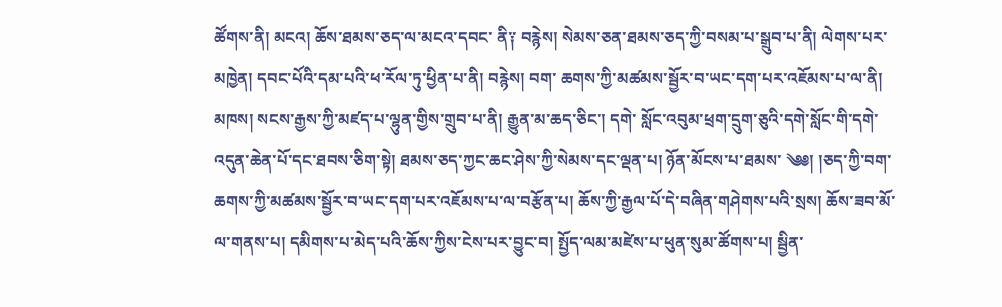ཚོགས་ནི། མངའ། ཆོས་ཐམས་ཅད་ལ་མངའ་དབང་ ནི༑ བརྙེས། སེམས་ཅན་ཐམས་ཅད་ཀྱི་བསམ་པ་སྒྲུབ་པ་ནི། ལེགས་པར་མཁྱེན། དབང་པོའི་དམ་པའི་ཕ་རོལ་ཏུ་ཕྱིན་པ་ནི། བརྙེས། བག་ ཆགས་ཀྱི་མཚམས་སྦྱོར་བ་ཡང་དག་པར་འཇོམས་པ་ལ་ནི། མཁས། སངས་རྒྱས་ཀྱི་མཛད་པ་ལྷུན་གྱིས་གྲུབ་པ་ནི། རྒྱུན་མ་ཆད་ཅིང་། དགེ་ སློང་འབུམ་ཕྲག་དྲུག་ཅུའི་དགེ་སློང་གི་དགེ་འདུན་ཆེན་པོ་དང་ཐབས་ཅིག་སྟེ། ཐམས་ཅད་ཀྱང་ཆང་ཤེས་ཀྱི་སེམས་དང་ལྡན་པ། ཉོན་མོངས་པ་ཐམས་ ༄༅། །ཅད་ཀྱི་བག་ཆགས་ཀྱི་མཚམས་སྦྱོར་བ་ཡང་དག་པར་འཇོམས་པ་ལ་བརྩོན་པ། ཆོས་ཀྱི་རྒྱལ་པོ་དེ་བཞིན་གཤེགས་པའི་སྲས། ཆོས་ཟབ་མོ་ལ་གནས་པ། དམིགས་པ་མེད་པའི་ཆོས་ཀྱིས་ངེས་པར་བྱུང་བ། སྤྱོད་ལམ་མཛེས་པ་ཕུན་སུམ་ཚོགས་པ། སྦྱིན་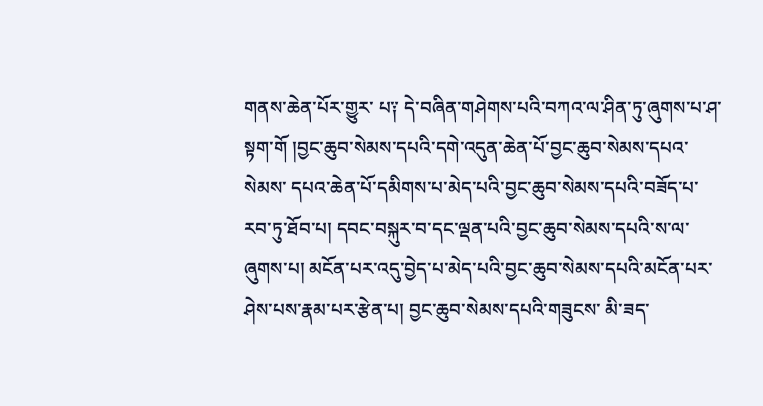གནས་ཆེན་པོར་གྱུར་ པ༑ དེ་བཞིན་གཤེགས་པའི་བཀའ་ལ་ཤིན་ཏུ་ཞུགས་པ་ཤ་སྟག་གོ །བྱང་ཆུབ་སེམས་དཔའི་དགེ་འདུན་ཆེན་པོ་བྱང་ཆུབ་སེམས་དཔའ་སེམས་ དཔའ་ཆེན་པོ་དམིགས་པ་མེད་པའི་བྱང་ཆུབ་སེམས་དཔའི་བཟོད་པ་རབ་ཏུ་ཐོབ་པ། དབང་བསྐུར་བ་དང་ལྡན་པའི་བྱང་ཆུབ་སེམས་དཔའི་ས་ལ་ ཞུགས་པ། མངོན་པར་འདུ་བྱེད་པ་མེད་པའི་བྱང་ཆུབ་སེམས་དཔའི་མངོན་པར་ཤེས་པས་རྣམ་པར་རྩེན་པ། བྱང་ཆུབ་སེམས་དཔའི་གཟུངས་ མི་ཟད་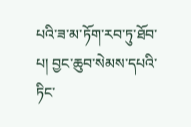པའི་ཟ་མ་ཏོག་རབ་ཏུ་ཐོབ་པ། བྱང་ཆུབ་སེམས་དཔའི་ཏིང་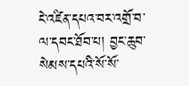ངེ་འཛིན་དཔའ་བར་འགྲོ་བ་ལ་དབང་ཐོབ་པ། བྱང་ཆུབ་སེམས་དཔའི་སོ་སོ་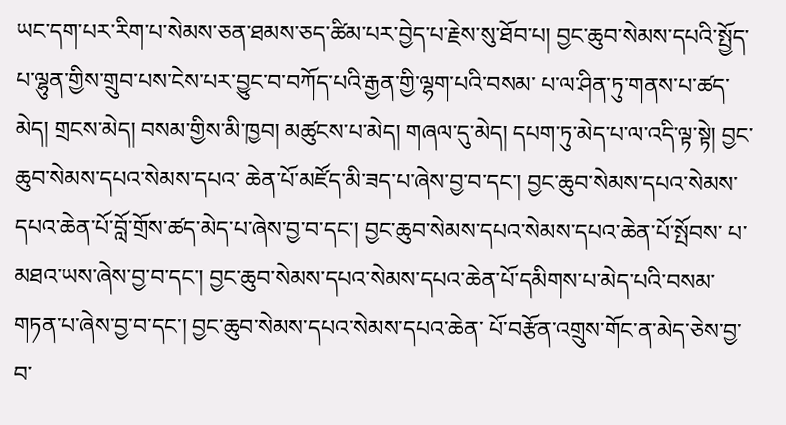ཡང་དག་པར་རིག་པ་སེམས་ཅན་ཐམས་ཅད་ཚིམ་པར་བྱེད་པ་རྗེས་སུ་ཐོབ་པ། བྱང་ཆུབ་སེམས་དཔའི་སྤྱོད་པ་ལྷུན་གྱིས་གྲུབ་པས་ངེས་པར་བྱུང་བ་བཀོད་པའི་རྒྱན་གྱི་ལྷག་པའི་བསམ་ པ་ལ་ཤིན་ཏུ་གནས་པ་ཚད་མེད། གྲངས་མེད། བསམ་གྱིས་མི་ཁྱབ། མཚུངས་པ་མེད། གཞལ་དུ་མེད། དཔག་ཏུ་མེད་པ་ལ་འདི་ལྟ་སྟེ། བྱང་ཆུབ་སེམས་དཔའ་སེམས་དཔའ་ ཆེན་པོ་མཛོད་མི་ཟད་པ་ཞེས་བྱ་བ་དང་། བྱང་ཆུབ་སེམས་དཔའ་སེམས་དཔའ་ཆེན་པོ་བློ་གྲོས་ཚད་མེད་པ་ཞེས་བྱ་བ་དང་། བྱང་ཆུབ་སེམས་དཔའ་སེམས་དཔའ་ཆེན་པོ་སྤོབས་ པ་མཐའ་ཡས་ཞེས་བྱ་བ་དང་། བྱང་ཆུབ་སེམས་དཔའ་སེམས་དཔའ་ཆེན་པོ་དམིགས་པ་མེད་པའི་བསམ་གཏན་པ་ཞེས་བྱ་བ་དང་། བྱང་ཆུབ་སེམས་དཔའ་སེམས་དཔའ་ཆེན་ པོ་བརྩོན་འགྲུས་གོང་ན་མེད་ཅེས་བྱ་བ་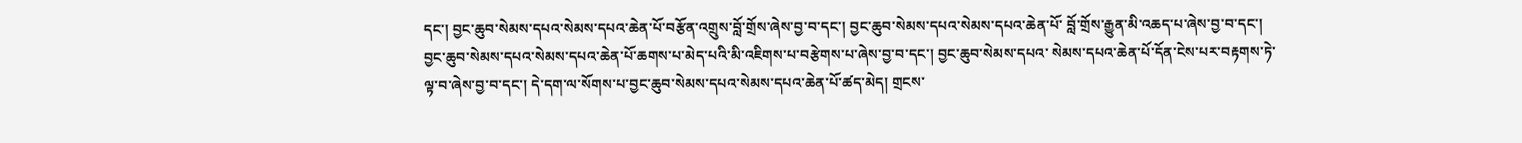དང་། བྱང་ཆུབ་སེམས་དཔའ་སེམས་དཔའ་ཆེན་པོ་བརྩོན་འགྲུས་བློ་གྲོས་ཞེས་བྱ་བ་དང་། བྱང་ཆུབ་སེམས་དཔའ་སེམས་དཔའ་ཆེན་པོ་ བློ་གྲོས་རྒྱུན་མི་འཆད་པ་ཞེས་བྱ་བ་དང་། བྱང་ཆུབ་སེམས་དཔའ་སེམས་དཔའ་ཆེན་པོ་ཆགས་པ་མེད་པའི་མི་འཇིགས་པ་བརྩེགས་པ་ཞེས་བྱ་བ་དང་། བྱང་ཆུབ་སེམས་དཔའ་ སེམས་དཔའ་ཆེན་པོ་དོན་ངེས་པར་བརྟགས་ཏེ་ལྟ་བ་ཞེས་བྱ་བ་དང་། དེ་དག་ལ་སོགས་པ་བྱང་ཆུབ་སེམས་དཔའ་སེམས་དཔའ་ཆེན་པོ་ཚད་མེད། གྲངས་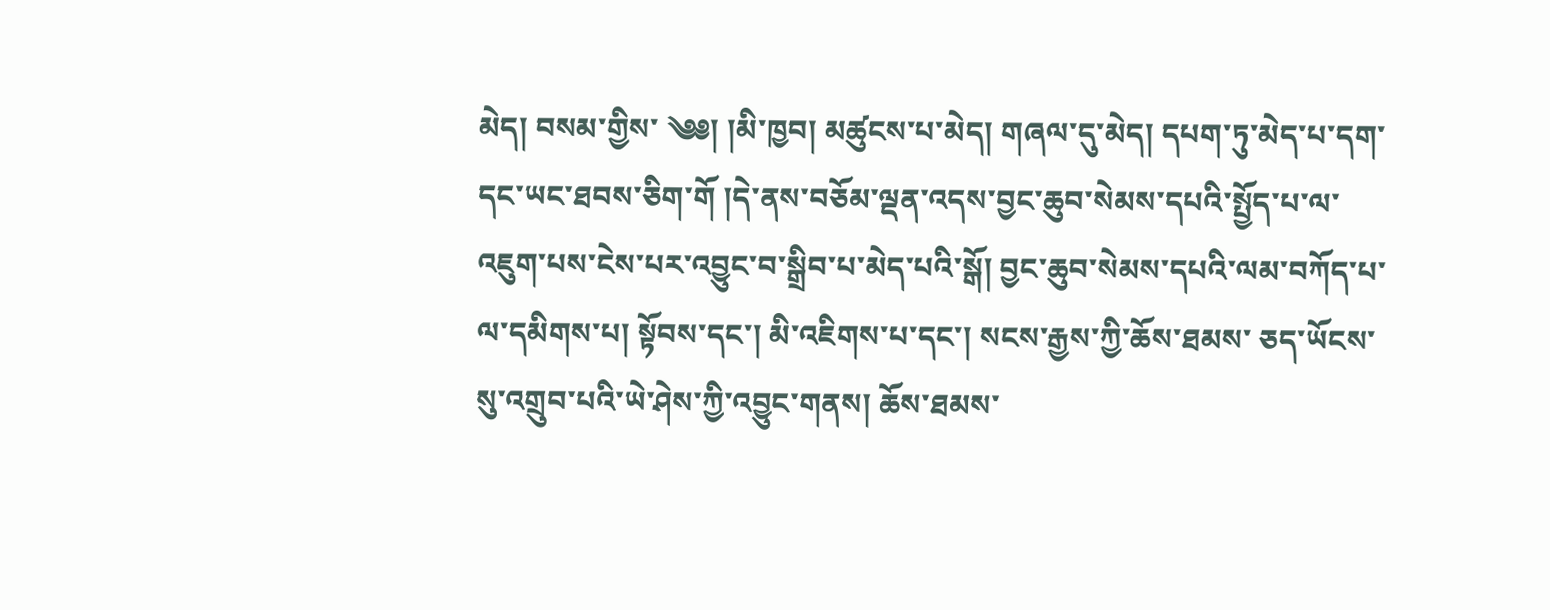མེད། བསམ་གྱིས་ ༄༅། །མི་ཁྱབ། མཚུངས་པ་མེད། གཞལ་དུ་མེད། དཔག་ཏུ་མེད་པ་དག་དང་ཡང་ཐབས་ཅིག་གོ །དེ་ནས་བཅོམ་ལྡན་འདས་བྱང་ཆུབ་སེམས་དཔའི་སྤྱོད་པ་ལ་ འཇུག་པས་ངེས་པར་འབྱུང་བ་སྒྲིབ་པ་མེད་པའི་སྒོ། བྱང་ཆུབ་སེམས་དཔའི་ལམ་བཀོད་པ་ལ་དམིགས་པ། སྟོབས་དང་། མི་འཇིགས་པ་དང་། སངས་རྒྱས་ཀྱི་ཆོས་ཐམས་ ཅད་ཡོངས་སུ་འགྲུབ་པའི་ཡེ་ཤེས་ཀྱི་འབྱུང་གནས། ཆོས་ཐམས་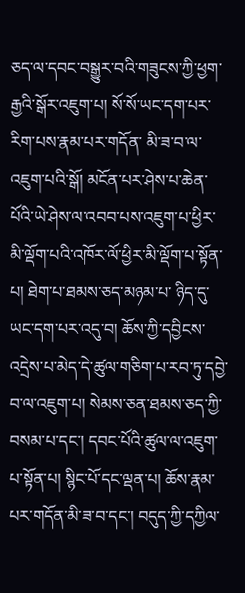ཅད་ལ་དབང་བསྒྱུར་བའི་གཟུངས་ཀྱི་ཕྱག་རྒྱའི་སྒོར་འཇུག་པ། སོ་སོ་ཡང་དག་པར་རིག་པས་རྣམ་པར་གདོན་ མི་ཟ་བ་ལ་འཇུག་པའི་སྒོ། མངོན་པར་ཤེས་པ་ཆེན་པོའི་ཡེ་ཤེས་ལ་འབབ་པས་འཇུག་པ་ཕྱིར་མི་ལྡོག་པའི་འཁོར་ལོ་ཕྱིར་མི་ལྡོག་པ་སྟོན་པ། ཐེག་པ་ཐམས་ཅད་མཉམ་པ་ ཉིད་དུ་ཡང་དག་པར་འདུ་བ། ཆོས་ཀྱི་དབྱིངས་འདྲེས་པ་མེད་དེ་ཚུལ་གཅིག་པ་རབ་ཏུ་དབྱེ་བ་ལ་འཇུག་པ། སེམས་ཅན་ཐམས་ཅད་ཀྱི་བསམ་པ་དང་། དབང་པོའི་ཚུལ་ལ་འཇུག་ པ་སྟོན་པ། སྙིང་པོ་དང་ལྡན་པ། ཆོས་རྣམ་པར་གདོན་མི་ཟ་བ་དང་། བདུད་ཀྱི་དཀྱིལ་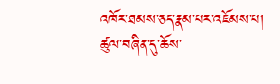འཁོར་ཐམས་ཅད་རྣམ་པར་འཇོམས་པ། ཚུལ་བཞིན་དུ་ཆོས་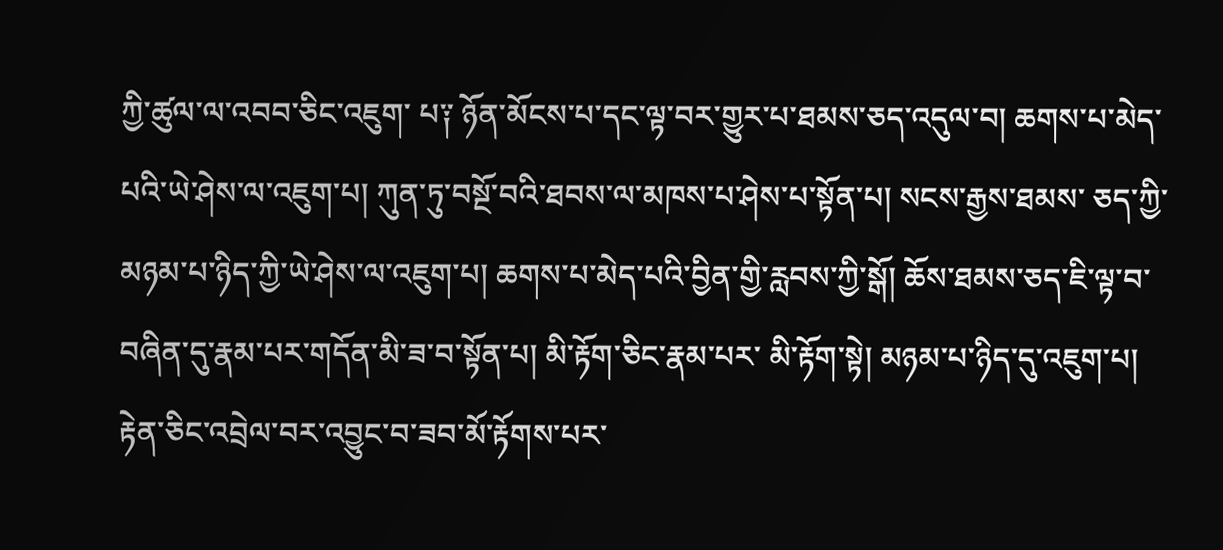ཀྱི་ཚུལ་ལ་འབབ་ཅིང་འཇུག་ པ༑ ཉོན་མོངས་པ་དང་ལྟ་བར་གྱུར་པ་ཐམས་ཅད་འདུལ་བ། ཆགས་པ་མེད་པའི་ཡེ་ཤེས་ལ་འཇུག་པ། ཀུན་ཏུ་བསྔོ་བའི་ཐབས་ལ་མཁས་པ་ཤེས་པ་སྟོན་པ། སངས་རྒྱས་ཐམས་ ཅད་ཀྱི་མཉམ་པ་ཉིད་ཀྱི་ཡེ་ཤེས་ལ་འཇུག་པ། ཆགས་པ་མེད་པའི་བྱིན་གྱི་རླབས་ཀྱི་སྒོ། ཆོས་ཐམས་ཅད་ཇི་ལྟ་བ་བཞིན་དུ་རྣམ་པར་གདོན་མི་ཟ་བ་སྟོན་པ། མི་རྟོག་ཅིང་རྣམ་པར་ མི་རྟོག་སྟེ། མཉམ་པ་ཉིད་དུ་འཇུག་པ། རྟེན་ཅིང་འབྲེལ་བར་འབྱུང་བ་ཟབ་མོ་རྟོགས་པར་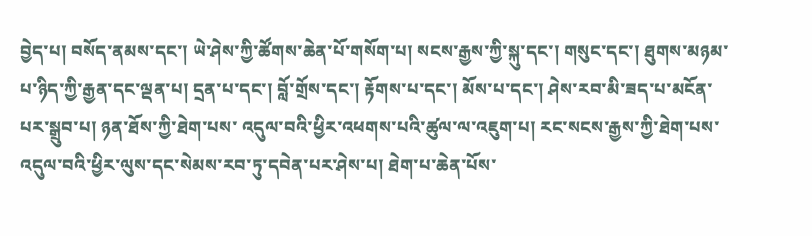བྱེད་པ། བསོད་ནམས་དང་། ཡེ་ཤེས་ཀྱི་ཚོགས་ཆེན་པོ་གསོག་པ། སངས་རྒྱས་ཀྱི་སྐུ་དང་། གསུང་དང་། ཐུགས་མཉམ་པ་ཉིད་ཀྱི་རྒྱན་དང་ལྡན་པ། དྲན་པ་དང་། བློ་གྲོས་དང་། རྟོགས་པ་དང་། མོས་པ་དང་། ཤེས་རབ་མི་ཟད་པ་མངོན་པར་སྒྲུབ་པ། ཉན་ཐོས་ཀྱི་ཐེག་པས་ འདུལ་བའི་ཕྱིར་འཕགས་པའི་ཚུལ་ལ་འཇུག་པ། རང་སངས་རྒྱས་ཀྱི་ཐེག་པས་འདུལ་བའི་ཕྱིར་ལུས་དང་སེམས་རབ་ཏུ་དབེན་པར་ཤེས་པ། ཐེག་པ་ཆེན་པོས་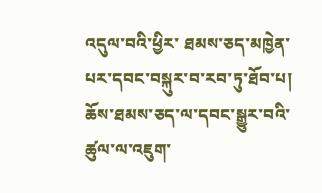འདུལ་བའི་ཕྱིར་ ཐམས་ཅད་མཁྱེན་པར་དབང་བསྐུར་བ་རབ་ཏུ་ཐོབ་པ། ཆོས་ཐམས་ཅད་ལ་དབང་སྒྱུར་བའི་ཚུལ་ལ་འཇུག་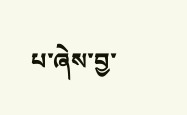པ་ཞེས་བྱ་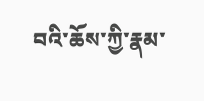བའི་ཆོས་ཀྱི་རྣམ་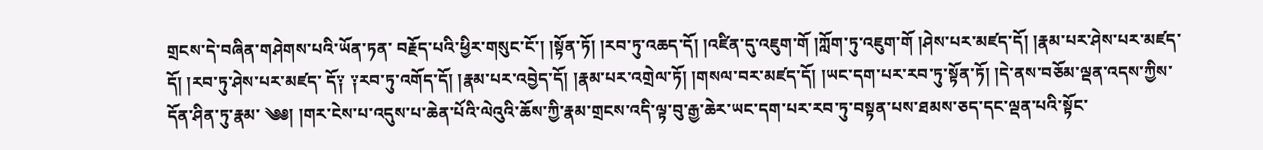གྲངས་དེ་བཞིན་གཤེགས་པའི་ཡོན་ཏན་ བརྗོད་པའི་ཕྱིར་གསུང་ངོ་། །སྟོན་ཏོ། །རབ་ཏུ་འཆད་དོ། །འཛིན་དུ་འཇུག་གོ །ཀློག་ཏུ་འཇུག་གོ །ཤེས་པར་མཛད་དོ། །རྣམ་པར་ཤེས་པར་མཛད་དོ། །རབ་ཏུ་ཤེས་པར་མཛད་ དོ༑ ༑རབ་ཏུ་འགོད་དོ། །རྣམ་པར་འབྱེད་དོ། །རྣམ་པར་འགྲེལ་ཏོ། །གསལ་བར་མཛད་དོ། །ཡང་དག་པར་རབ་ཏུ་སྟོན་ཏོ། །དེ་ནས་བཅོམ་ལྡན་འདས་ཀྱིས་དོན་ཤིན་ཏུ་རྣམ་ ༄༅། །གར་ངེས་པ་འདུས་པ་ཆེན་པོའི་ལེའུའི་ཆོས་ཀྱི་རྣམ་གྲངས་འདི་ལྟ་བུ་རྒྱ་ཆེར་ཡང་དག་པར་རབ་ཏུ་བསྟན་པས་ཐམས་ཅད་དང་ལྡན་པའི་སྟོང་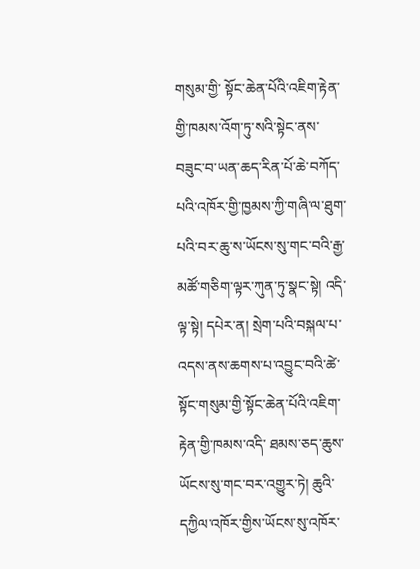གསུམ་གྱི་ སྟོང་ཆེན་པོའི་འཇིག་རྟེན་གྱི་ཁམས་འོག་ཏུ་སའི་སྟེང་ནས་བཟུང་བ་ཡན་ཆད་རིན་པོ་ཆེ་བཀོད་པའི་འཁོར་གྱི་ཁྱམས་ཀྱི་གཞི་ལ་ཐུག་པའི་བར་ཆུ་ས་ཡོངས་སུ་གང་བའི་རྒྱ་ མཚོ་གཅིག་ལྟར་ཀུན་ཏུ་སྣང་སྟེ། འདི་ལྟ་སྟེ། དཔེར་ན། སྲེག་པའི་བསྐལ་པ་འདས་ནས་ཆགས་པ་འབྱུང་བའི་ཚེ་སྟོང་གསུམ་གྱི་སྟོང་ཆེན་པོའི་འཇིག་རྟེན་གྱི་ཁམས་འདི་ ཐམས་ཅད་ཆུས་ཡོངས་སུ་གང་བར་འགྱུར་ཏེ། ཆུའི་དཀྱིལ་འཁོར་གྱིས་ཡོངས་སུ་འཁོར་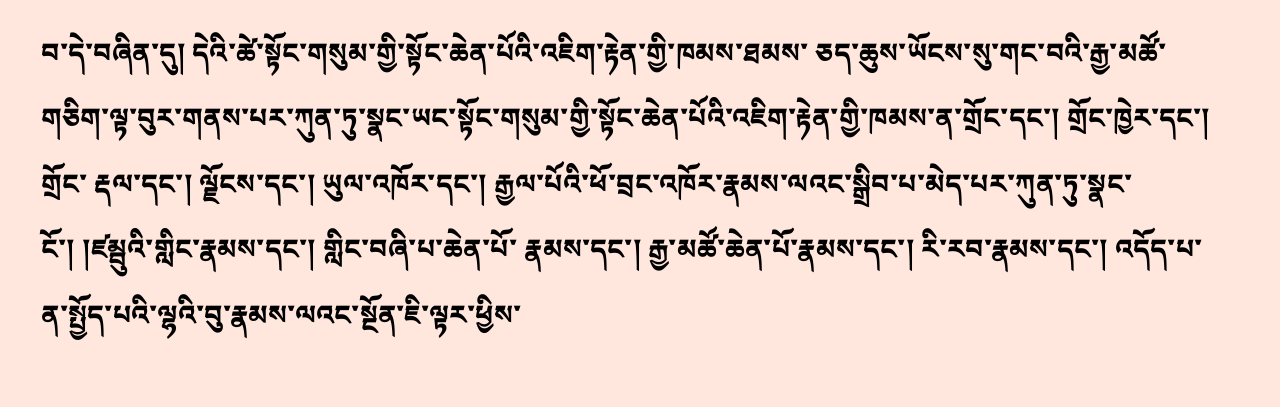བ་དེ་བཞིན་དུ། དེའི་ཚེ་སྟོང་གསུམ་གྱི་སྟོང་ཆེན་པོའི་འཇིག་རྟེན་གྱི་ཁམས་ཐམས་ ཅད་ཆུས་ཡོངས་སུ་གང་བའི་རྒྱ་མཚོ་གཅིག་ལྟ་བུར་གནས་པར་ཀུན་ཏུ་སྣང་ཡང་སྟོང་གསུམ་གྱི་སྟོང་ཆེན་པོའི་འཇིག་རྟེན་གྱི་ཁམས་ན་གྲོང་དང་། གྲོང་ཁྱེར་དང་། གྲོང་ རྡལ་དང་། ལྗོངས་དང་། ཡུལ་འཁོར་དང་། རྒྱལ་པོའི་ཕོ་བྲང་འཁོར་རྣམས་ལའང་སྒྲིབ་པ་མེད་པར་ཀུན་ཏུ་སྣང་ངོ་། །ཛམྦུའི་གླིང་རྣམས་དང་། གླིང་བཞི་པ་ཆེན་པོ་ རྣམས་དང་། རྒྱ་མཚོ་ཆེན་པོ་རྣམས་དང་། རི་རབ་རྣམས་དང་། འདོད་པ་ན་སྤྱོད་པའི་ལྷའི་བུ་རྣམས་ལའང་སྔོན་ཇི་ལྟར་ཕྱིས་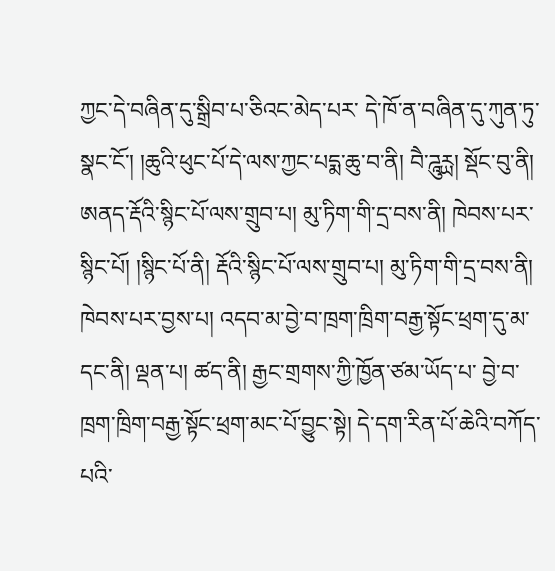ཀྱང་དེ་བཞིན་དུ་སྒྲིབ་པ་ཅིའང་མེད་པར་ དེ་ཁོ་ན་བཞིན་དུ་ཀུན་ཏུ་སྣང་ངོ་། །ཆུའི་ཕུང་པོ་དེ་ལས་ཀྱང་པདྨ་ཆུ་བ་ནི། བཻ་ཌཱུཪྻ། སྡོང་བུ་ནི། ཨནད་རྡོའི་སྙིང་པོ་ལས་གྲུབ་པ། མུ་ཏིག་གི་དྲ་བས་ནི། ཁེབས་པར་སྙིང་པོ། །སྙིང་པོ་ནི། རྡོའི་སྙིང་པོ་ལས་གྲུབ་པ། མུ་ཏིག་གི་དྲ་བས་ནི། ཁེབས་པར་བྱས་པ། འདབ་མ་བྱེ་བ་ཁྲག་ཁྲིག་བརྒྱ་སྟོང་ཕྲག་དུ་མ་དང་ནི། ལྡན་པ། ཚད་ནི། རྒྱང་གྲགས་ཀྱི་ཁྱོན་ཙམ་ཡོད་པ་ བྱེ་བ་ཁྲག་ཁྲིག་བརྒྱ་སྟོང་ཕྲག་མང་པོ་བྱུང་སྟེ། དེ་དག་རིན་པོ་ཆེའི་བཀོད་པའི་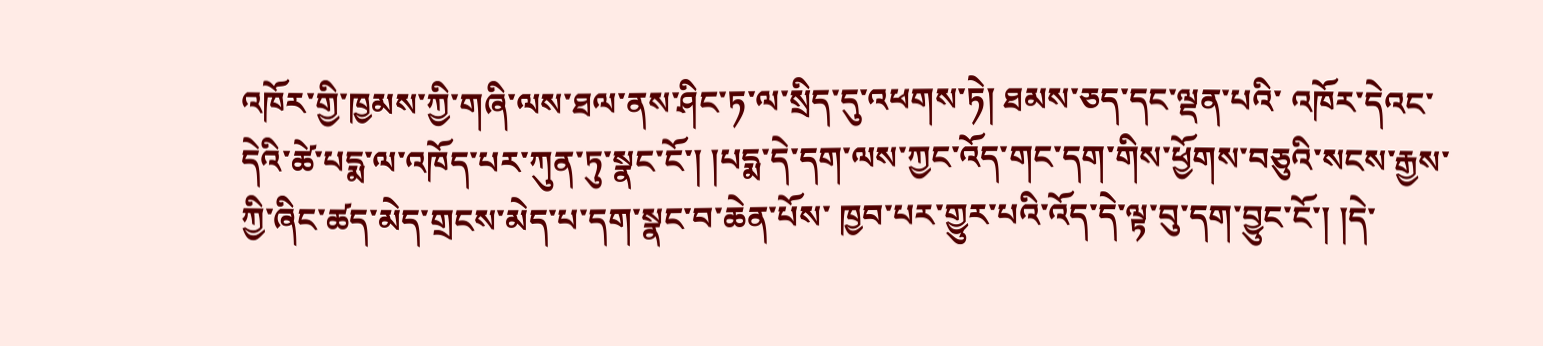འཁོར་གྱི་ཁྱམས་ཀྱི་གཞི་ལས་ཐལ་ནས་ཤིང་ཏ་ལ་སྲིད་དུ་འཕགས་ཏེ། ཐམས་ཅད་དང་ལྡན་པའི་ འཁོར་དེའང་དེའི་ཚེ་པདྨ་ལ་འཁོད་པར་ཀུན་ཏུ་སྣང་ངོ་། །པདྨ་དེ་དག་ལས་ཀྱང་འོད་གང་དག་གིས་ཕྱོགས་བཅུའི་སངས་རྒྱས་ཀྱི་ཞིང་ཚད་མེད་གྲངས་མེད་པ་དག་སྣང་བ་ཆེན་པོས་ ཁྱབ་པར་གྱུར་པའི་འོད་དེ་ལྟ་བུ་དག་བྱུང་ངོ་། །དེ་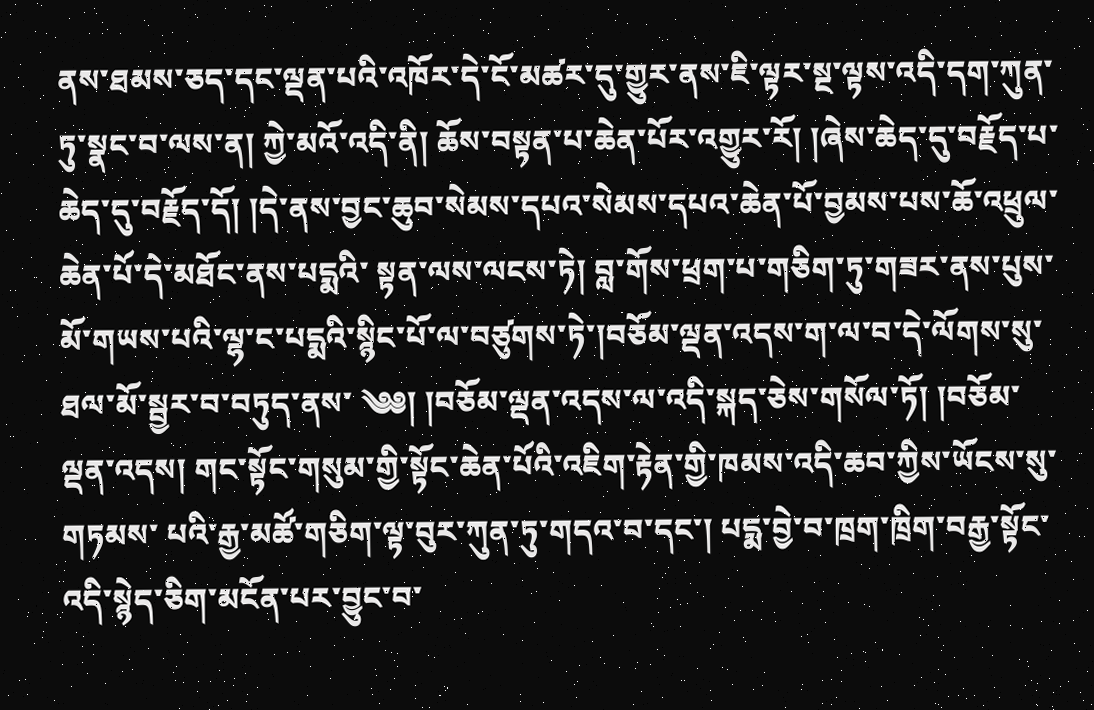ནས་ཐམས་ཅད་དང་ལྡན་པའི་འཁོར་དེ་ངོ་མཚར་དུ་གྱུར་ནས་ཇི་ལྟར་སྔ་ལྟས་འདི་དག་ཀུན་ཏུ་སྣང་བ་ལས་ན། ཀྱེ་མའོ་འདི་ནི། ཆོས་བསྟན་པ་ཆེན་པོར་འགྱུར་རོ། །ཞེས་ཆེད་དུ་བརྗོད་པ་ཆེད་དུ་བརྗོད་དོ། །དེ་ནས་བྱང་ཆུབ་སེམས་དཔའ་སེམས་དཔའ་ཆེན་པོ་བྱམས་པས་ཆོ་འཕྲུལ་ཆེན་པོ་དེ་མཐོང་ནས་པདྨའི་ སྟན་ལས་ལངས་ཏེ། བླ་གོས་ཕྲག་པ་གཅིག་ཏུ་གཟར་ནས་པུས་མོ་གཡས་པའི་ལྷ་ང་པདྨའི་སྙིང་པོ་ལ་བཙུགས་ཏེ་།བཅོམ་ལྡན་འདས་ག་ལ་བ་དེ་ལོགས་སུ་ཐལ་མོ་སྦྱར་བ་བཏུད་ནས་ ༄༅། །བཅོམ་ལྡན་འདས་ལ་འདི་སྐད་ཅེས་གསོལ་ཏོ། །བཅོམ་ལྡན་འདས། གང་སྟོང་གསུམ་གྱི་སྟོང་ཆེན་པོའི་འཇིག་རྟེན་གྱི་ཁམས་འདི་ཆབ་ཀྱིས་ཡོངས་སུ་གཏམས་ པའི་རྒྱ་མཚོ་གཅིག་ལྟ་བུར་ཀུན་ཏུ་གདའ་བ་དང་། པདྨ་བྱེ་བ་ཁྲག་ཁྲིག་བརྒྱ་སྟོང་འདི་སྙེད་ཅིག་མངོན་པར་བྱུང་བ་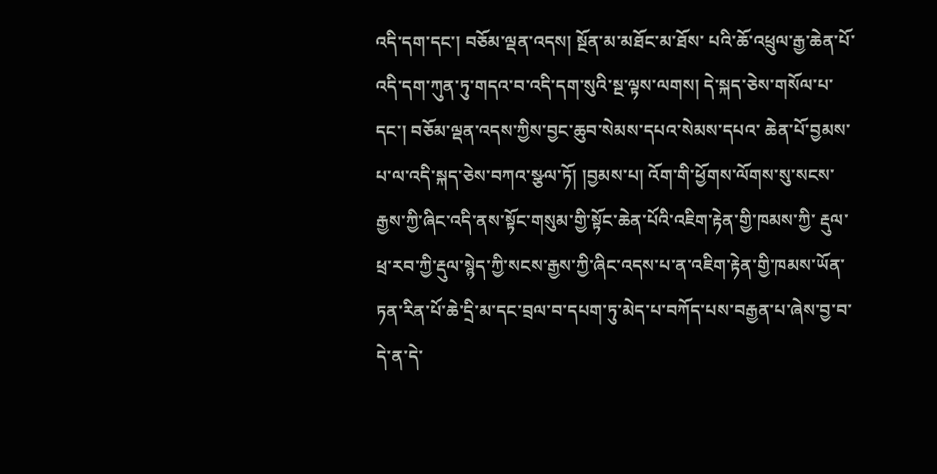འདི་དག་དང་། བཅོམ་ལྡན་འདས། སྔོན་མ་མཐོང་མ་ཐོས་ པའི་ཆོ་འཕྲུལ་རྒྱ་ཆེན་པོ་འདི་དག་ཀུན་ཏུ་གདའ་བ་འདི་དག་སུའི་སྔ་ལྟས་ལགས། དེ་སྐད་ཅེས་གསོལ་པ་དང་། བཅོམ་ལྡན་འདས་ཀྱིས་བྱང་ཆུབ་སེམས་དཔའ་སེམས་དཔའ་ ཆེན་པོ་བྱམས་པ་ལ་འདི་སྐད་ཅེས་བཀའ་སྩལ་ཏོ། །བྱམས་པ། འོག་གི་ཕྱོགས་ལོགས་སུ་སངས་རྒྱས་ཀྱི་ཞིང་འདི་ནས་སྟོང་གསུམ་གྱི་སྟོང་ཆེན་པོའི་འཇིག་རྟེན་གྱི་ཁམས་ཀྱི་ རྡུལ་ཕྲ་རབ་ཀྱི་རྡུལ་སྙེད་ཀྱི་སངས་རྒྱས་ཀྱི་ཞིང་འདས་པ་ན་འཇིག་རྟེན་གྱི་ཁམས་ཡོན་ཏན་རིན་པོ་ཆེ་དྲི་མ་དང་བྲལ་བ་དཔག་ཏུ་མེད་པ་བཀོད་པས་བརྒྱན་པ་ཞེས་བྱ་བ་དེ་ན་དེ་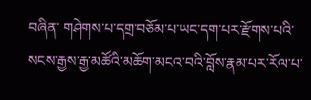བཞིན་ གཤེགས་པ་དགྲ་བཅོམ་པ་ཡང་དག་པར་རྫོགས་པའི་སངས་རྒྱས་རྒྱ་མཚོའི་མཆོག་མངའ་བའི་བློས་རྣམ་པར་རོལ་པ་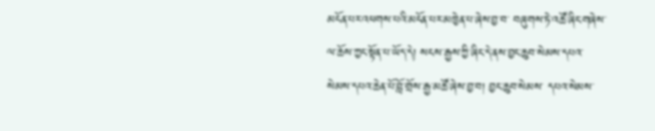མངོན་པར་འཕགས་པའི་མངོན་པར་མཁྱེན་པ་ཞེས་བྱ་བ་ བཞུགས་ཏེ་འཚོ་ཞིང་གཞེས་ལ་ཆོས་ཀྱང་སྟོན་པ་ཡོད་དེ། སངས་རྒྱས་ཀྱི་ཞིང་དེ་ནས་བྱང་ཆུབ་སེམས་དཔའ་སེམས་དཔའ་ཆེན་པོ་བློ་གྲོས་རྒྱ་མཚོ་ཞེས་བྱ་བ། བྱང་ཆུབ་སེམས་ དཔའ་སེམས་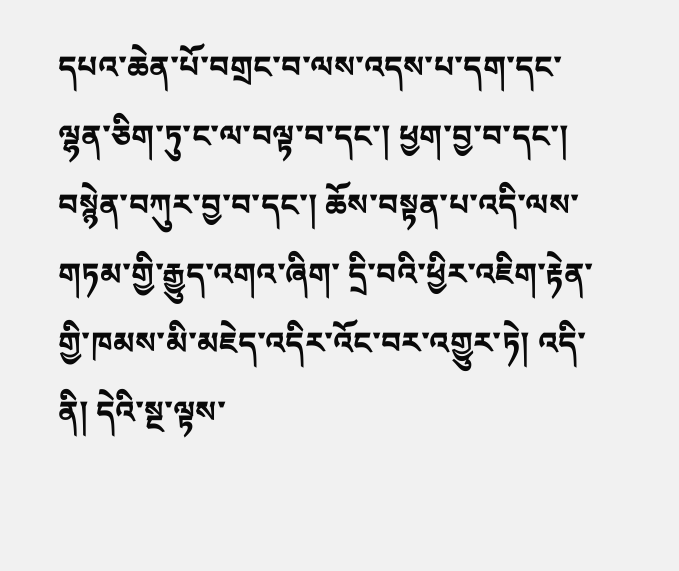དཔའ་ཆེན་པོ་བགྲང་བ་ལས་འདས་པ་དག་དང་ལྷན་ཅིག་ཏུ་ང་ལ་བལྟ་བ་དང་། ཕྱག་བྱ་བ་དང་། བསྙེན་བཀུར་བྱ་བ་དང་། ཆོས་བསྟན་པ་འདི་ལས་གཏམ་གྱི་རྒྱུད་འགའ་ཞིག་ དྲི་བའི་ཕྱིར་འཇིག་རྟེན་གྱི་ཁམས་མི་མཇེད་འདིར་འོང་བར་འགྱུར་ཏེ། འདི་ནི། དེའི་སྔ་ལྟས་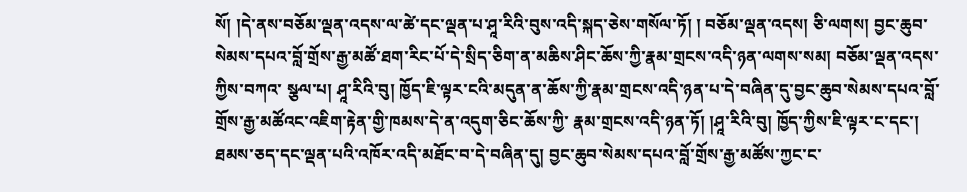སོ། །དེ་ནས་བཅོམ་ལྡན་འདས་ལ་ཚེ་དང་ལྡན་པ་ཤཱ་རིའི་བུས་འདི་སྐད་ཅེས་གསོལ་ཏོ། ། བཅོམ་ལྡན་འདས། ཅི་ལགས། བྱང་ཆུབ་སེམས་དཔའ་བློ་གྲོས་རྒྱ་མཚོ་ཐག་རིང་པོ་དེ་སྲིད་ཅིག་ན་མཆིས་ཤིང་ཆོས་ཀྱི་རྣམ་གྲངས་འདི་ཉན་ལགས་སམ། བཅོམ་ལྡན་འདས་ཀྱིས་བཀའ་ སྩལ་པ། ཤཱ་རིའི་བུ། ཁྱོད་ཇི་ལྟར་ངའི་མདུན་ན་ཆོས་ཀྱི་རྣམ་གྲངས་འདི་ཉན་པ་དེ་བཞིན་དུ་བྱང་ཆུབ་སེམས་དཔའ་བློ་གྲོས་རྒྱ་མཚོའང་འཇིག་རྟེན་གྱི་ཁམས་དེ་ན་འདུག་ཅིང་ཆོས་ཀྱི་ རྣམ་གྲངས་འདི་ཉན་ཏོ། །ཤཱ་རིའི་བུ། ཁྱོད་ཀྱིས་ཇི་ལྟར་ང་དང་། ཐམས་ཅད་དང་ལྡན་པའི་འཁོར་འདི་མཐོང་བ་དེ་བཞིན་དུ། བྱང་ཆུབ་སེམས་དཔའ་བློ་གྲོས་རྒྱ་མཚོས་ཀྱང་ང་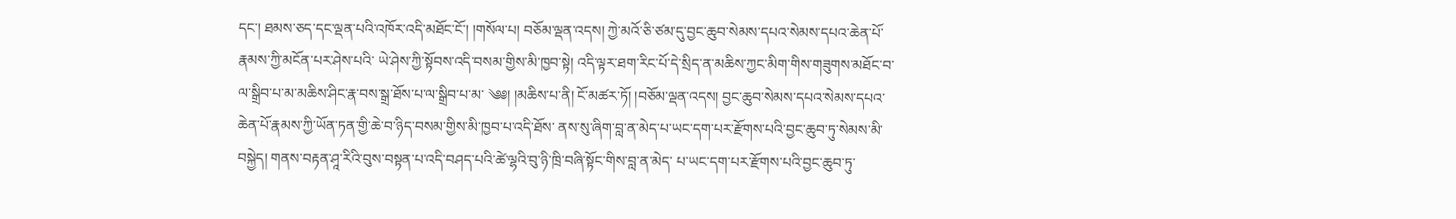དང་། ཐམས་ཅད་དང་ལྡན་པའི་འཁོར་འདི་མཐོང་ངོ་། །གསོལ་པ། བཅོམ་ལྡན་འདས། ཀྱེ་མའོ་ཅི་ཙམ་དུ་བྱང་ཆུབ་སེམས་དཔའ་སེམས་དཔའ་ཆེན་པོ་རྣམས་ཀྱི་མངོན་པར་ཤེས་པའི་ ཡེ་ཤེས་ཀྱི་སྟོབས་འདི་བསམ་གྱིས་མི་ཁྱབ་སྟེ། འདི་ལྟར་ཐག་རིང་པོ་དེ་སྲིད་ན་མཆིས་ཀྱང་མིག་གིས་གཟུགས་མཐོང་བ་ལ་སྒྲིབ་པ་མ་མཆིས་ཤིང་རྣ་བས་སྒྲ་ཐོས་པ་ལ་སྒྲིབ་པ་མ་ ༄༅། །མཆིས་པ་ནི། ངོ་མཚར་ཏོ། །བཅོམ་ལྡན་འདས། བྱང་ཆུབ་སེམས་དཔའ་སེམས་དཔའ་ཆེན་པོ་རྣམས་ཀྱི་ཡོན་ཏན་གྱི་ཆེ་བ་ཉིད་བསམ་གྱིས་མི་ཁྱབ་པ་འདི་ཐོས་ ནས་སུ་ཞིག་བླ་ན་མེད་པ་ཡང་དག་པར་རྫོགས་པའི་བྱང་ཆུབ་ཏུ་སེམས་མི་བསྐྱེད། གནས་བརྟན་ཤཱ་རིའི་བུས་བསྟན་པ་འདི་བཤད་པའི་ཚེ་ལྷའི་བུ་ཉི་ཁྲི་བཞི་སྟོང་གིས་བླ་ན་མེད་ པ་ཡང་དག་པར་རྫོགས་པའི་བྱང་ཆུབ་ཏུ་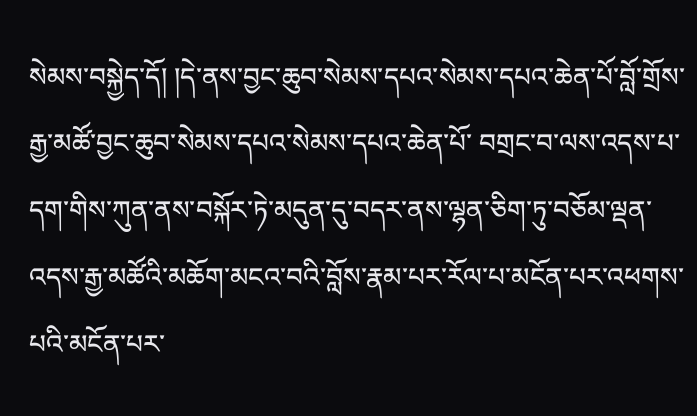སེམས་བསྐྱེད་དོ། །དེ་ནས་བྱང་ཆུབ་སེམས་དཔའ་སེམས་དཔའ་ཆེན་པོ་བློ་གྲོས་རྒྱ་མཚོ་བྱང་ཆུབ་སེམས་དཔའ་སེམས་དཔའ་ཆེན་པོ་ བགྲང་བ་ལས་འདས་པ་དག་གིས་ཀུན་ནས་བསྐོར་ཏེ་མདུན་དུ་བདར་ནས་ལྷན་ཅིག་ཏུ་བཅོམ་ལྡན་འདས་རྒྱ་མཚོའི་མཆོག་མངའ་བའི་བློས་རྣམ་པར་རོལ་པ་མངོན་པར་འཕགས་ པའི་མངོན་པར་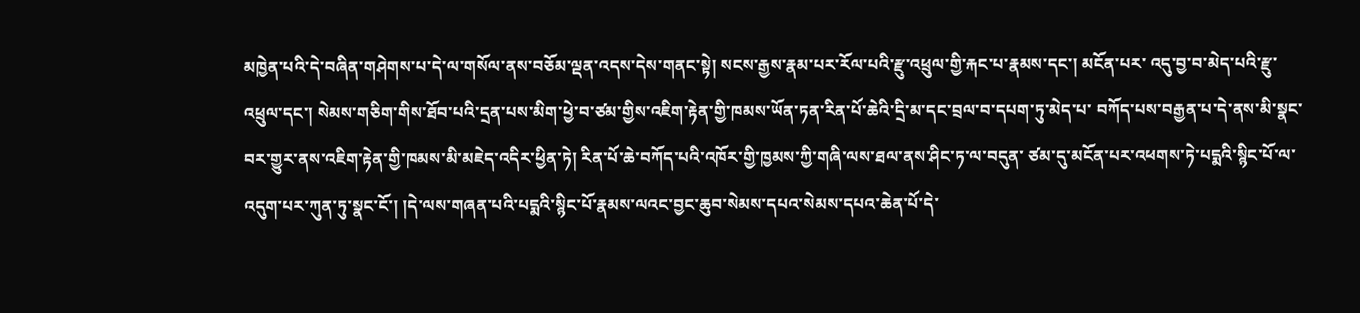མཁྱེན་པའི་དེ་བཞིན་གཤེགས་པ་དེ་ལ་གསོལ་ནས་བཅོམ་ལྡན་འདས་དེས་གནང་སྟེ། སངས་རྒྱས་རྣམ་པར་རོལ་པའི་རྫུ་འཕྲུལ་གྱི་རྐང་པ་རྣམས་དང་། མངོན་པར་ འདུ་བྱ་བ་མེད་པའི་རྫུ་འཕྲུལ་དང་། སེམས་གཅིག་གིས་ཐོབ་པའི་དྲན་པས་མིག་ཕྱེ་བ་ཙམ་གྱིས་འཇིག་རྟེན་གྱི་ཁམས་ཡོན་ཏན་རིན་པོ་ཆེའི་དྲི་མ་དང་བྲལ་བ་དཔག་ཏུ་མེད་པ་ བཀོད་པས་བརྒྱན་པ་དེ་ནས་མི་སྣང་བར་གྱུར་ནས་འཇིག་རྟེན་གྱི་ཁམས་མི་མཇེད་འདིར་ཕྱིན་ཏེ། རིན་པོ་ཆེ་བཀོད་པའི་འཁོར་གྱི་ཁྱམས་ཀྱི་གཞི་ལས་ཐལ་ནས་ཤིང་ཏ་ལ་བདུན་ ཙམ་དུ་མངོན་པར་འཕགས་ཏེ་པདྨའི་སྙིང་པོ་ལ་འདུག་པར་ཀུན་ཏུ་སྣང་ངོ་། །དེ་ལས་གཞན་པའི་པདྨའི་སྙིང་པོ་རྣམས་ལའང་བྱང་ཆུབ་སེམས་དཔའ་སེམས་དཔའ་ཆེན་པོ་དེ་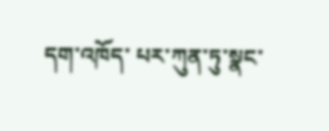དག་འཁོད་ པར་ཀུན་ཏུ་སྣང་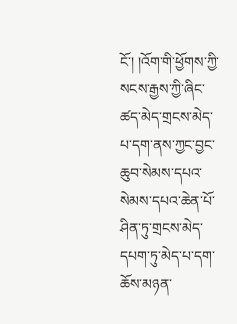ངོ་། །འོག་གི་ཕྱོགས་ཀྱི་སངས་རྒྱས་ཀྱི་ཞིང་ཚད་མེད་གྲངས་མེད་པ་དག་ནས་ཀྱང་བྱང་ཆུབ་སེམས་དཔའ་སེམས་དཔའ་ཆེན་པོ་ཤིན་ཏུ་གྲངས་མེད་དཔག་ཏུ་མེད་པ་དག་ ཆོས་མཉན་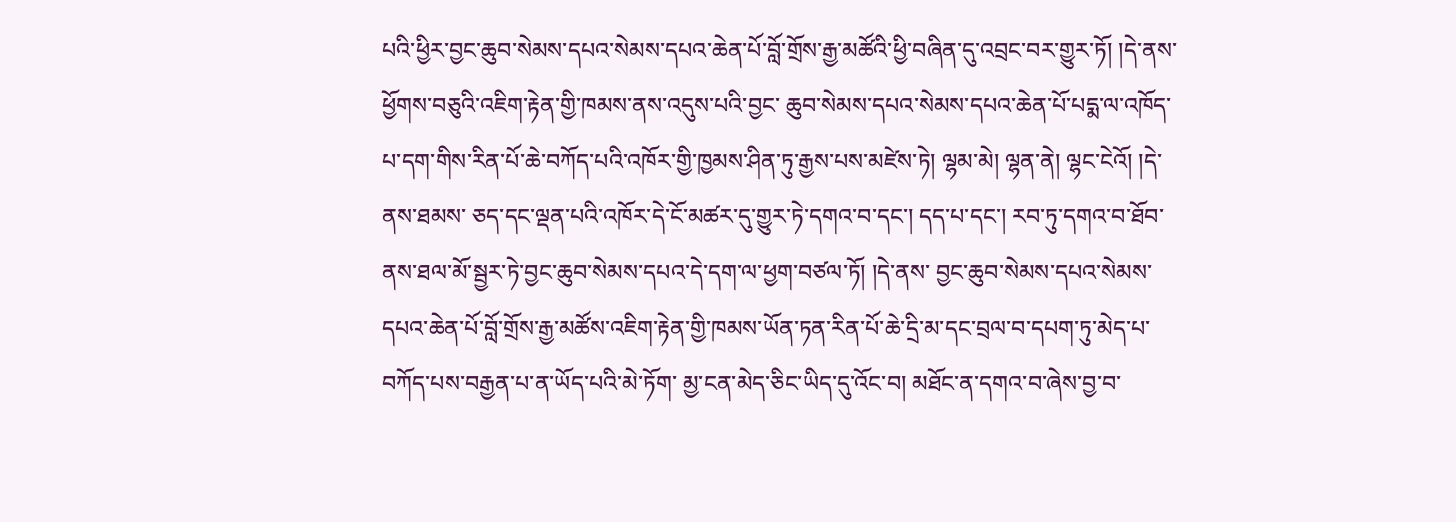པའི་ཕྱིར་བྱང་ཆུབ་སེམས་དཔའ་སེམས་དཔའ་ཆེན་པོ་བློ་གྲོས་རྒྱ་མཚོའི་ཕྱི་བཞིན་དུ་འབྲང་བར་གྱུར་ཏོ། །དེ་ནས་ཕྱོགས་བཅུའི་འཇིག་རྟེན་གྱི་ཁམས་ནས་འདུས་པའི་བྱང་ ཆུབ་སེམས་དཔའ་སེམས་དཔའ་ཆེན་པོ་པདྨ་ལ་འཁོད་པ་དག་གིས་རིན་པོ་ཆེ་བཀོད་པའི་འཁོར་གྱི་ཁྱམས་ཤིན་ཏུ་རྒྱས་པས་མཛེས་ཏེ། ལྷམ་མེ། ལྷན་ནེ། ལྷང་ངེའོ། །དེ་ནས་ཐམས་ ཅད་དང་ལྡན་པའི་འཁོར་དེ་ངོ་མཚར་དུ་གྱུར་ཏེ་དགའ་བ་དང་། དད་པ་དང་། རབ་ཏུ་དགའ་བ་ཐོབ་ནས་ཐལ་མོ་སྦྱར་ཏེ་བྱང་ཆུབ་སེམས་དཔའ་དེ་དག་ལ་ཕྱག་བཙལ་ཏོ། །དེ་ནས་ བྱང་ཆུབ་སེམས་དཔའ་སེམས་དཔའ་ཆེན་པོ་བློ་གྲོས་རྒྱ་མཚོས་འཇིག་རྟེན་གྱི་ཁམས་ཡོན་ཏན་རིན་པོ་ཆེ་དྲི་མ་དང་བྲལ་བ་དཔག་ཏུ་མེད་པ་བཀོད་པས་བརྒྱན་པ་ན་ཡོད་པའི་མེ་ཏོག་ མྱ་ངན་མེད་ཅིང་ཡིད་དུ་འོང་བ། མཐོང་ན་དགའ་བ་ཞེས་བྱ་བ་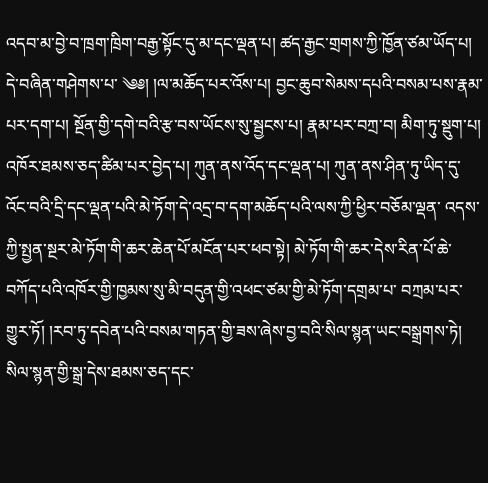འདབ་མ་བྱེ་བ་ཁྲག་ཁྲིག་བརྒྱ་སྟོང་དུ་མ་དང་ལྡན་པ། ཚད་རྒྱང་གྲགས་ཀྱི་ཁྱོན་ཙམ་ཡོད་པ། དེ་བཞིན་གཤེགས་པ་ ༄༅། །ལ་མཆོད་པར་འོས་པ། བྱང་ཆུབ་སེམས་དཔའི་བསམ་པས་རྣམ་པར་དག་པ། སྔོན་གྱི་དགེ་བའི་རྩ་བས་ཡོངས་སུ་སྦྱངས་པ། རྣམ་པར་བཀྲ་བ། མིག་ཏུ་སྡུག་པ། འཁོར་ཐམས་ཅད་ཚིམ་པར་བྱེད་པ། ཀུན་ནས་འོད་དང་ལྡན་པ། ཀུན་ནས་ཤིན་ཏུ་ཡིད་དུ་འོང་བའི་དྲི་དང་ལྡན་པའི་མེ་ཏོག་དེ་འདྲ་བ་དག་མཆོད་པའི་ལས་ཀྱི་ཕྱིར་བཅོམ་ལྡན་ འདས་ཀྱི་སྤྱན་སྔར་མེ་ཏོག་གི་ཆར་ཆེན་པོ་མངོན་པར་ཕབ་སྟེ། མེ་ཏོག་གི་ཆར་དེས་རིན་པོ་ཆེ་བཀོད་པའི་འཁོར་གྱི་ཁྱམས་སུ་མི་བདུན་གྱི་འཕང་ཙམ་གྱི་མེ་ཏོག་དགྲམ་པ་ བཀྲམ་པར་གྱུར་ཏོ། །རབ་ཏུ་དབེན་པའི་བསམ་གཏན་གྱི་ཟས་ཞེས་བྱ་བའི་སིལ་སྙན་ཡང་བསྒྲགས་ཏེ། སིལ་སྙན་གྱི་སྒྲ་དེས་ཐམས་ཅད་དང་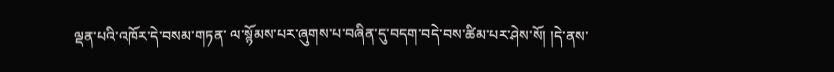ལྡན་པའི་འཁོར་དེ་བསམ་གཏན་ ལ་སྙོམས་པར་ཞུགས་པ་བཞིན་དུ་བདག་བདེ་བས་ཚིམ་པར་ཤེས་སོ། །དེ་ནས་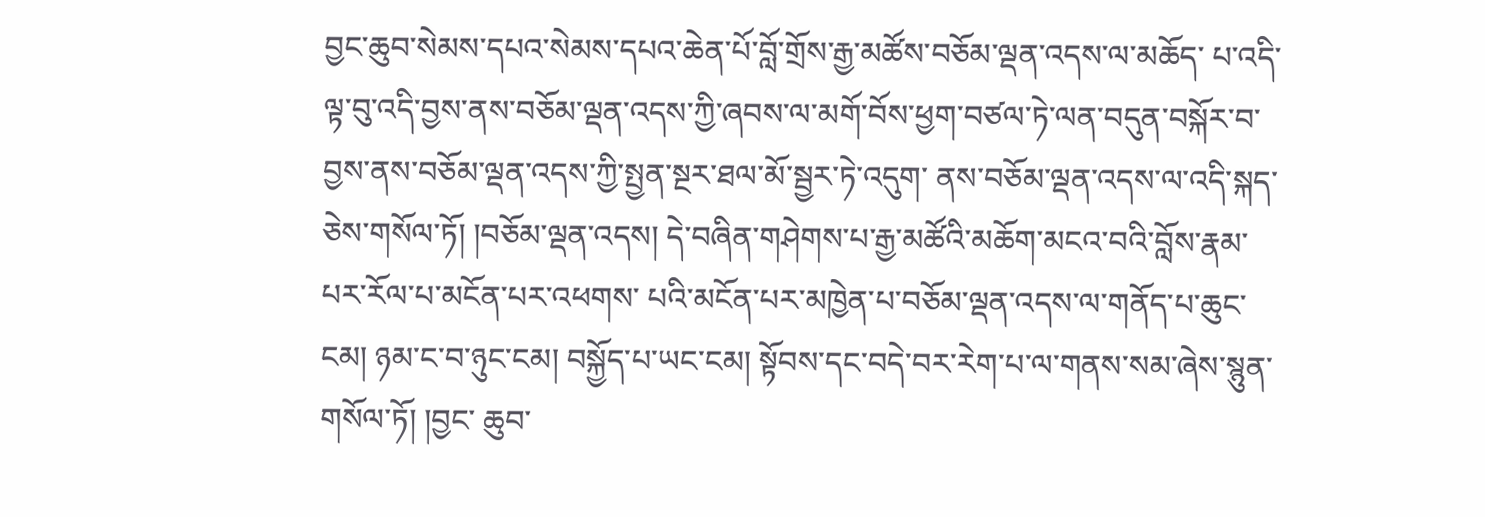བྱང་ཆུབ་སེམས་དཔའ་སེམས་དཔའ་ཆེན་པོ་བློ་གྲོས་རྒྱ་མཚོས་བཅོམ་ལྡན་འདས་ལ་མཆོད་ པ་འདི་ལྟ་བུ་འདི་བྱས་ནས་བཅོམ་ལྡན་འདས་ཀྱི་ཞབས་ལ་མགོ་བོས་ཕྱག་བཙལ་ཏེ་ལན་བདུན་བསྐོར་བ་བྱས་ནས་བཅོམ་ལྡན་འདས་ཀྱི་སྤྱན་སྔར་ཐལ་མོ་སྦྱར་ཏེ་འདུག་ ནས་བཅོམ་ལྡན་འདས་ལ་འདི་སྐད་ཅེས་གསོལ་ཏོ། །བཅོམ་ལྡན་འདས། དེ་བཞིན་གཤེགས་པ་རྒྱ་མཚོའི་མཆོག་མངའ་བའི་བློས་རྣམ་པར་རོལ་པ་མངོན་པར་འཕགས་ པའི་མངོན་པར་མཁྱེན་པ་བཅོམ་ལྡན་འདས་ལ་གནོད་པ་ཆུང་ངམ། ཉམ་ང་བ་ཉུང་ངམ། བསྐྱོད་པ་ཡང་ངམ། སྟོབས་དང་བདེ་བར་རེག་པ་ལ་གནས་སམ་ཞེས་སྙུན་གསོལ་ཏོ། །བྱང་ ཆུབ་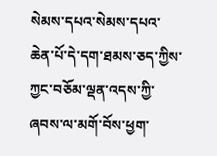སེམས་དཔའ་སེམས་དཔའ་ཆེན་པོ་དེ་དག་ཐམས་ཅད་ཀྱིས་ཀྱང་བཅོམ་ལྡན་འདས་ཀྱི་ཞབས་ལ་མགོ་བོས་ཕྱག་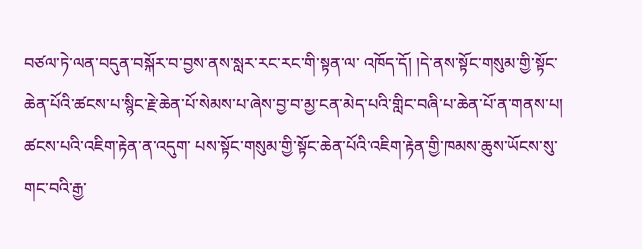བཙལ་ཏེ་ལན་བདུན་བསྐོར་བ་བྱས་ནས་སླར་རང་རང་གི་སྟན་ལ་ འཁོད་དོ། །དེ་ནས་སྟོང་གསུམ་གྱི་སྟོང་ཆེན་པོའི་ཚངས་པ་སྙིང་རྗེ་ཆེན་པོ་སེམས་པ་ཞེས་བྱ་བ་མྱ་ངན་མེད་པའི་གླིང་བཞི་པ་ཆེན་པོ་ན་གནས་པ། ཚངས་པའི་འཇིག་རྟེན་ན་འདུག་ པས་སྟོང་གསུམ་གྱི་སྟོང་ཆེན་པོའི་འཇིག་རྟེན་གྱི་ཁམས་ཆུས་ཡོངས་སུ་གང་བའི་རྒྱ་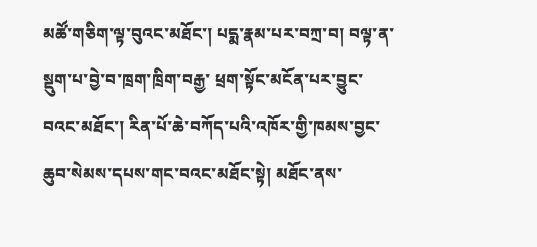མཚོ་གཅིག་ལྟ་བུའང་མཐོང་། པདྨ་རྣམ་པར་བཀྲ་བ། བལྟ་ན་སྡུག་པ་བྱེ་བ་ཁྲག་ཁྲིག་བརྒྱ་ ཕྲག་སྟོང་མངོན་པར་བྱུང་བའང་མཐོང་། རིན་པོ་ཆེ་བཀོད་པའི་འཁོར་གྱི་ཁམས་བྱང་ཆུབ་སེམས་དཔས་གང་བའང་མཐོང་སྟེ། མཐོང་ནས་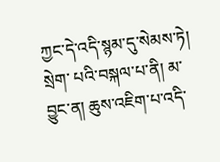ཀྱང་དེ་འདི་སྙམ་དུ་སེམས་ཏེ། སྲེག་ པའི་བསྐལ་པ་ནི། མ་བྱུང་ན། ཆུས་འཇིག་པ་འདི་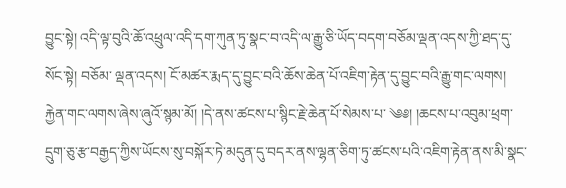བྱུང་སྟེ། འདི་ལྟ་བུའི་ཆོ་འཕྲུལ་འདི་དག་ཀུན་ཏུ་སྣང་བ་འདི་ལ་རྒྱུ་ཅི་ཡོད་བདག་བཅོམ་ལྡན་འདས་ཀྱི་ཐད་དུ་སོང་སྟེ། བཅོམ་ ལྡན་འདས། ངོ་མཚར་རྨད་དུ་བྱུང་བའི་ཆོས་ཆེན་པོ་འཇིག་རྟེན་དུ་བྱུང་བའི་རྒྱུ་གང་ལགས། རྐྱེན་གང་ལགས་ཞེས་ཞུའོ་སྙམ་མོ། །དེ་ནས་ཚངས་པ་སྙིང་རྗེ་ཆེན་པོ་སེམས་པ་ ༄༅། །ཆངས་པ་འབུམ་ཕྲག་དྲུག་ཅུ་རྩ་བརྒྱད་ཀྱིས་ཡོངས་སུ་བསྐོར་ཏེ་མདུན་དུ་བདར་ནས་ལྷན་ཅིག་ཏུ་ཚངས་པའི་འཇིག་རྟེན་ནས་མི་སྣང་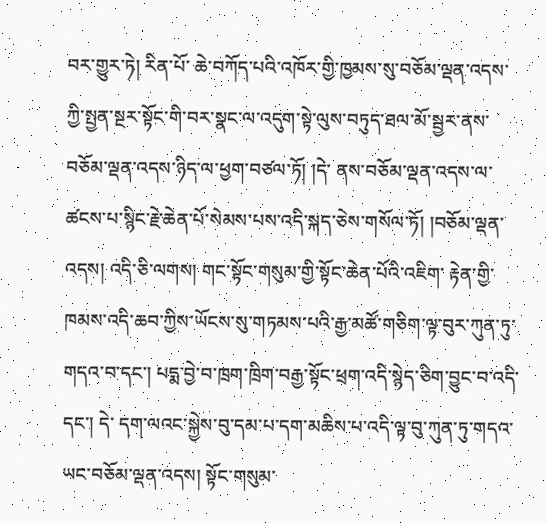བར་གྱུར་ཏེ། རིན་པོ་ ཆེ་བཀོད་པའི་འཁོར་གྱི་ཁྱམས་སུ་བཅོམ་ལྡན་འདས་ཀྱི་སྤྱན་སྔར་སྟོང་གི་བར་སྣང་ལ་འདུག་སྟེ་ལུས་བཏུད་ཐལ་མོ་སྦྱར་ནས་བཅོམ་ལྡན་འདས་ཉིད་ལ་ཕྱག་བཙལ་ཏོ། །དེ་ ནས་བཅོམ་ལྡན་འདས་ལ་ཚངས་པ་སྙིང་རྗེ་ཆེན་པོ་སེམས་པས་འདི་སྐད་ཅེས་གསོལ་ཏོ། །བཅོམ་ལྡན་འདས། འདི་ཅི་ལགས། གང་སྟོང་གསུམ་གྱི་སྟོང་ཆེན་པོའི་འཇིག་ རྟེན་གྱི་ཁམས་འདི་ཆབ་ཀྱིས་ཡོངས་སུ་གཏམས་པའི་རྒྱ་མཚོ་གཅིག་ལྟ་བུར་ཀུན་ཏུ་གདའ་བ་དང་། པདྨ་བྱེ་བ་ཁྲག་ཁྲིག་བརྒྱ་སྟོང་ཕྲག་འདི་སྙེད་ཅིག་བྱུང་བ་འདི་དང་། དེ་ དག་ལའང་སྐྱེས་བུ་དམ་པ་དག་མཆིས་པ་འདི་ལྟ་བུ་ཀུན་ཏུ་གདའ་ཡང་བཅོམ་ལྡན་འདས། སྟོང་གསུམ་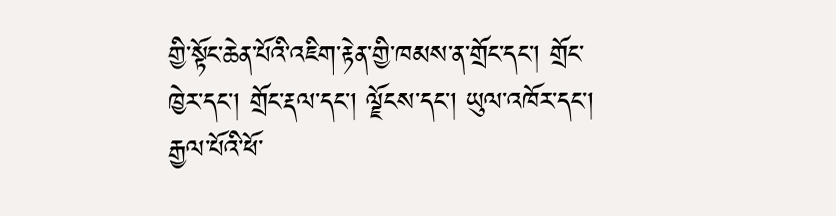གྱི་སྟོང་ཆེན་པོའི་འཇིག་རྟེན་གྱི་ཁམས་ན་གྲོང་དང་། གྲོང་ཁྱེར་དང་། གྲོང་རྡལ་དང་། ལྗོངས་དང་། ཡུལ་འཁོར་དང་། རྒྱལ་པོའི་ཕོ་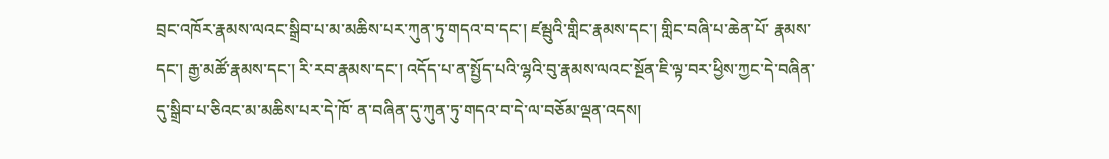བྲང་འཁོར་རྣམས་ལའང་སྒྲིབ་པ་མ་མཆིས་པར་ཀུན་ཏུ་གདའ་བ་དང་། ཛམྦུའི་གླིང་རྣམས་དང་། གླིང་བཞི་པ་ཆེན་པོ་ རྣམས་དང་། རྒྱ་མཚོ་རྣམས་དང་། རི་རབ་རྣམས་དང་། འདོད་པ་ན་སྤྱོད་པའི་ལྷའི་བུ་རྣམས་ལའང་སྔོན་ཇི་ལྟ་བར་ཕྱིས་ཀྱང་དེ་བཞིན་དུ་སྒྲིབ་པ་ཅིའང་མ་མཆིས་པར་དེ་ཁོ་ ན་བཞིན་དུ་ཀུན་ཏུ་གདའ་བ་དེ་ལ་བཅོམ་ལྡན་འདས།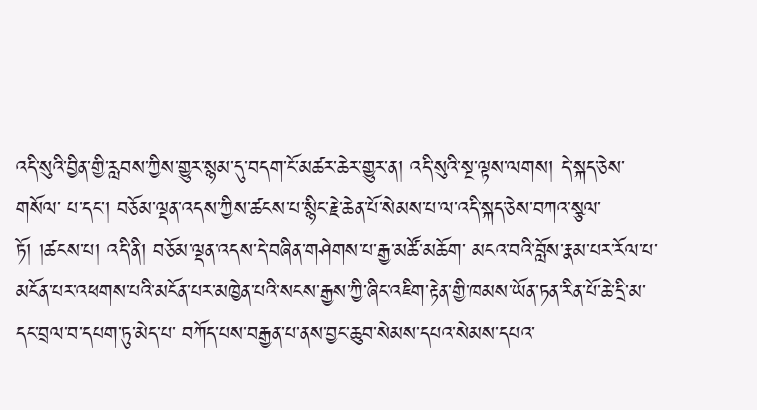འདི་སུའི་བྱིན་གྱི་རླབས་ཀྱིས་གྱུར་སྙམ་དུ་བདག་ངོ་མཚར་ཆེར་གྱུར་ན། འདི་སུའི་སྔ་ལྟས་ལགས། དེ་སྐད་ཅེས་གསོལ་ པ་དང་། བཅོམ་ལྡན་འདས་ཀྱིས་ཚངས་པ་སྙིང་རྗེ་ཆེན་པོ་སེམས་པ་ལ་འདི་སྐད་ཅེས་བཀའ་སྩལ་ཏོ། །ཚངས་པ། འདི་ནི། བཅོམ་ལྡན་འདས་དེ་བཞིན་གཤེགས་པ་རྒྱ་མཚོ་མཆོག་ མངའ་བའི་བློས་རྣམ་པར་རོལ་པ་མངོན་པར་འཕགས་པའི་མངོན་པར་མཁྱེན་པའི་སངས་རྒྱས་ཀྱི་ཞིང་འཇིག་རྟེན་གྱི་ཁམས་ཡོན་ཏན་རིན་པོ་ཆེ་དྲི་མ་དང་བྲལ་བ་དཔག་ཏུ་མེད་པ་ བཀོད་པས་བརྒྱན་པ་ནས་བྱང་ཆུབ་སེམས་དཔའ་སེམས་དཔའ་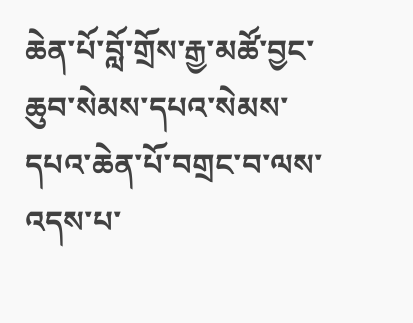ཆེན་པོ་བློ་གྲོས་རྒྱ་མཚོ་བྱང་ཆུབ་སེམས་དཔའ་སེམས་དཔའ་ཆེན་པོ་བགྲང་བ་ལས་འདས་པ་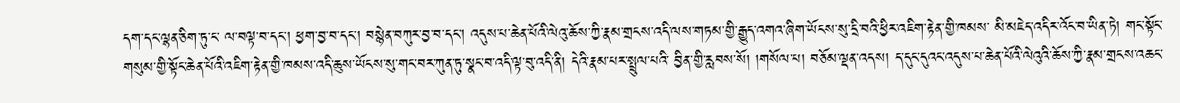དག་དང་ལྷན་ཅིག་ཏུ་ང་ ལ་བལྟ་བ་དང་། ཕྱག་བྱ་བ་དང་། བསྙེན་བཀུར་བྱ་བ་དང་། འདུས་པ་ཆེན་པོའི་ལེའུ་ཆོས་ཀྱི་རྣམ་གྲངས་འདི་ལས་གཏམ་གྱི་རྒྱུད་འགའ་ཞིག་ཡོངས་སུ་དྲི་བའི་ཕྱིར་འཇིག་རྟེན་གྱི་ཁམས་ མི་མཇེད་འདིར་འོང་བ་ཡིན་ཏེ། གང་སྟོང་གསུམ་གྱི་སྟོང་ཆེན་པོའི་འཇིག་རྟེན་གྱི་ཁམས་འདི་ཆུས་ཡོངས་སུ་གང་བར་ཀུན་ཏུ་སྣང་བ་འདི་ལྟ་བུ་འདི་ནི། དེའི་རྣམ་པར་སྤྲུལ་པའི་ བྱིན་གྱི་རླབས་སོ། །གསོལ་པ། བཅོམ་ལྡན་འདས། ད་དུང་དུའང་འདུས་པ་ཆེན་པོའི་ལེའུའི་ཆོས་ཀྱི་རྣམ་གྲངས་འཆང་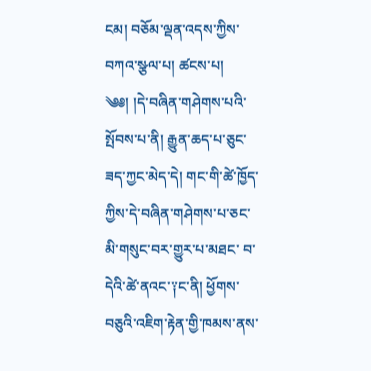ངམ། བཅོམ་ལྡན་འདས་ཀྱིས་བཀའ་སྩལ་པ། ཚངས་པ། ༄༅། །དེ་བཞིན་གཤེགས་པའི་སྤོབས་པ་ནི། རྒྱུན་ཆད་པ་ཅུང་ཟད་ཀྱང་མེད་དེ། གང་གི་ཚེ་ཁྱོད་ཀྱིས་དེ་བཞིན་གཤེགས་པ་ཅང་མི་གསུང་བར་གྱུར་པ་མཐང་ བ་དེའི་ཚེ་ནའང་༑ང་ནི། ཕྱོགས་བཅུའི་འཇིག་རྟེན་གྱི་ཁམས་ནས་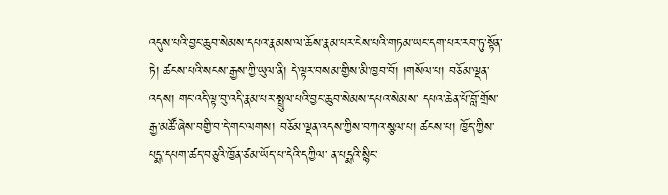འདུས་པའི་བྱང་ཆུབ་སེམས་དཔའ་རྣམས་ལ་ཆོས་རྣམ་པར་ངེས་པའི་གཏམ་ཡང་དག་པར་རབ་ཏུ་སྟོན་ཏེ། ཚངས་པའི་སངས་རྒྱས་ཀྱི་ཡུལ་ནི། དེ་ལྟར་བསམ་གྱིས་མི་ཁྱབ་བོ། །གསོལ་པ། བཅོམ་ལྡན་འདས། གང་འདི་ལྟ་བུ་འདི་རྣམ་པར་སྤྲུལ་པའི་བྱང་ཆུབ་སེམས་དཔའ་སེམས་ དཔའ་ཆེན་པོ་བློ་གྲོས་རྒྱ་མཚོ་ཞེས་བགྱི་བ་དེ་གང་ལགས། བཅོམ་ལྡན་འདས་ཀྱིས་བཀའ་སྩལ་པ། ཚངས་པ། ཁྱོད་ཀྱིས་པདྨ་དཔག་ཚད་བཅུའི་ཁྱོན་ཙམ་ཡོད་པ་དེའི་དཀྱིལ་ ན་པདྨའི་སྙིང་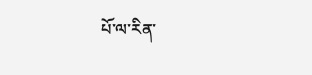པོ་ལ་རིན་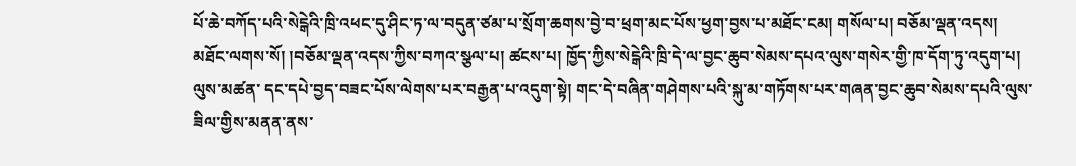པོ་ཆེ་བཀོད་པའི་སེངྒེའི་ཁྲི་འཕང་དུ་ཤིང་ཏ་ལ་བདུན་ཙམ་པ་སྲོག་ཆགས་བྱེ་བ་ཕྲག་མང་པོས་ཕྱག་བྱས་པ་མཐོང་ངམ། གསོལ་པ། བཅོམ་ལྡན་འདས། མཐོང་ལགས་སོ། །བཅོམ་ལྡན་འདས་ཀྱིས་བཀའ་སྩལ་པ། ཚངས་པ། ཁྱོད་ཀྱིས་སེངྒེའི་ཁྲི་དེ་ལ་བྱང་ཆུབ་སེམས་དཔའ་ལུས་གསེར་གྱི་ཁ་དོག་ཏུ་འདུག་པ། ལུས་མཚན་ དང་དཔེ་བྱད་བཟང་པོས་ལེགས་པར་བརྒྱན་པ་འདུག་སྟེ། གང་དེ་བཞིན་གཤེགས་པའི་སྐུ་མ་གཏོགས་པར་གཞན་བྱང་ཆུབ་སེམས་དཔའི་ལུས་ཟིལ་གྱིས་མནན་ནས་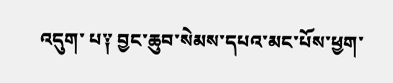འདུག་ པ༑ བྱང་ཆུབ་སེམས་དཔའ་མང་པོས་ཕྱག་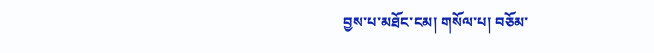བྱས་པ་མཐོང་ངམ། གསོལ་པ། བཅོམ་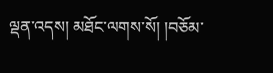ལྡན་འདས། མཐོང་ལགས་སོ། །བཅོམ་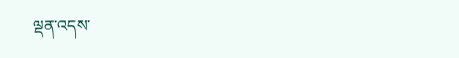ལྡན་འདས་